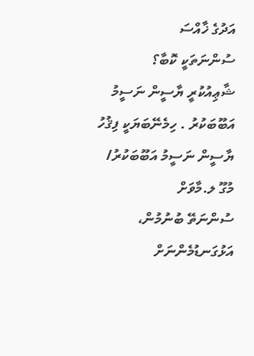އަދުގެ ޚާއްސަ
ސުންނަތަކީ ކޮބާ؟
ޝާޢިއުކުރީ ޔާސީން ނަސީމު އަބޫބަކުރު . ހިމެނޭބަޔަކީ ފިޤުހު
ޔާސީން ނަސީމު އަބޫބަކުރު/ މުގޫ ލ.މާވަށް
ސުންނަތޭ ބުނުމުން، އަޅުގަނޑުމެންނަށް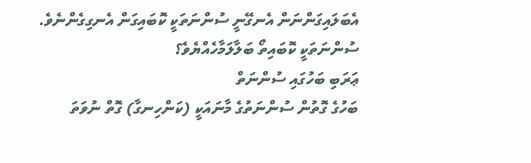އެބަލައިގަންނަން އެނގޭނީ ސުންނަތަކީ ކޮބައިގަން އެނގިގެންނެވެ. ސުންނަތަކީ ކޮބައިތޯ ބަލާލަމާހެއްޔެވެ؟
ޢަރަބި ބަހުގައި ސުންނަތް
ބަހުގެ ގޮތުން ސުންނަތުގެ މާނައަކީ (ކަންހިނގާ) ގޮތް ނުވަތަ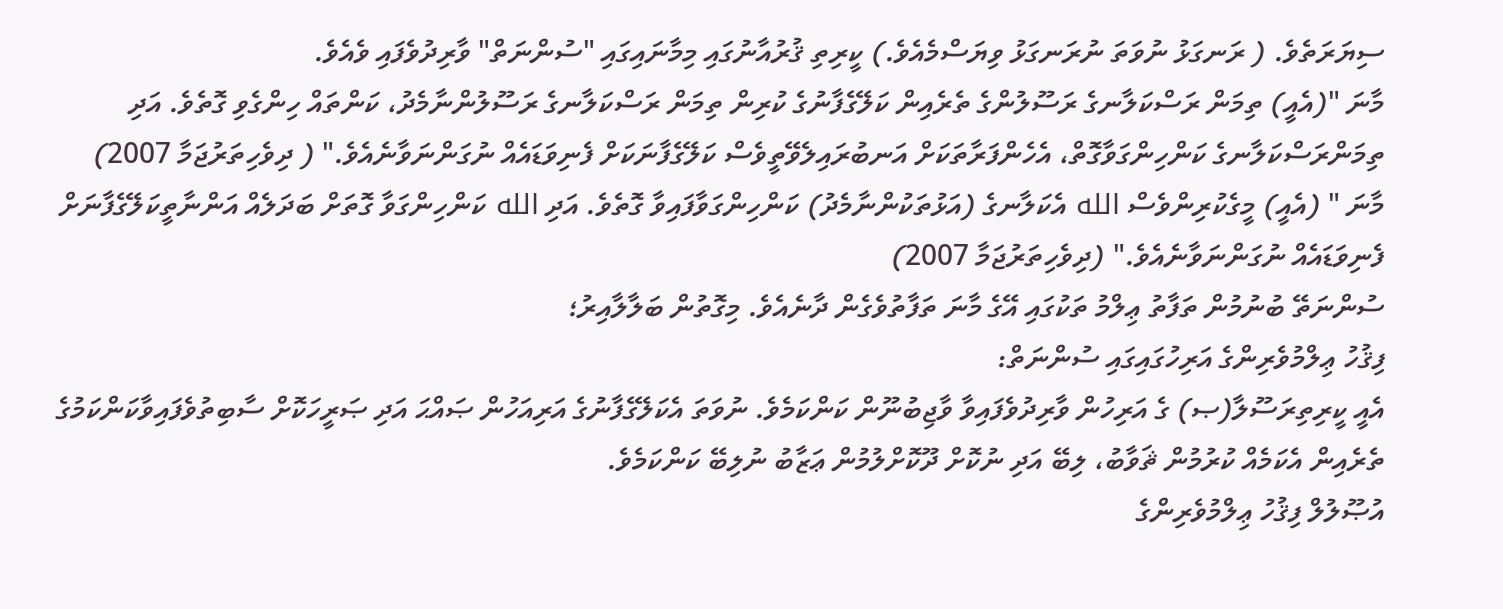ސިޔަރަތެވެ. ( ރަނގަޅު ނުވަތަ ނުރަނގަޅު ވިޔަސްމެއެވެ.) ކީރިތި ޤުރުއާނުގައި މިމާނައިގައި "ސުންނަތް" ވާރިދުވެފައި ވެއެވެ.
މާނަ "(އެއީ) ތިމަން ރަސްކަލާނގެ ރަސޫލުންގެ ތެރެއިން ކަލޭގެފާނުގެ ކުރިން ތިމަން ރަސްކަލާނގެ ރަސޫލުންނާމެދު، ކަންތައް ހިންގެވި ގޮތެވެ. އަދި  ތިމަންރަސްކަލާނގެ ކަންހިންގަވާގޮތް، އެހެންފަރާތަކަށް އަނބުރައިލެވޭތީވެސް ކަލޭގެފާނަކަށް ފެނިވަޑައެއް ނުގަންނަވާނެއެވެ." ( ދިވެހިތަރުޖަމާ 2007)
މާނަ " (އެއީ) މީގެކުރިންވެސް الله އެކަލާނގެ (އަޅުތަކުންނާމެދު) ކަންހިންގަވާފައިވާ ގޮތެވެ. އަދި الله ކަންހިންގަވާ ގޮތަށް ބަދަލެއް އަންނާތީކަލޭގެފާނަށް ފެނިވަޑައެއް ނުގަންނަވާނެއެވެ." (ދިވެހިތަރުޖަމާ 2007)
ސުންނަތޭ ބުނުމުން ތަފާތު ޢިލްމު ތަކުގައި އޭގެ މާނަ ތަފާތުވެގެން ދާނެއެވެ. މިގޮތުން ބަލާލާއިރު؛
ފިޤުހު ޢިލްމުވެރިންގެ އަރިހުގައިގައި ސުންނަތް:
އެއީ ކީރިތިރަސޫލާ(ޞ) ގެ އަރިހުން ވާރިދުވެފައިވާ ވާޖިބުނޫން ކަންކަމެވެ. ނުވަތަ އެކަލޭގެފާނުގެ އަރިއަހުން ޞައްޙަ އަދި ޞަރީހަކޮށް ސާބިތުވެފައިވާކަންކަމުގެ ތެރެއިން އެކަމެއް ކުރުމުން ޘަވާބު، ލިބޭ އަދި ނުކޮށް ދޫކޮށްލުމުން ޢަޒާބު ނުލިބޭ ކަންކަމެވެ.
އުޞޫލުލް ފިޤުހު ޢިލްމުވެރިންގެ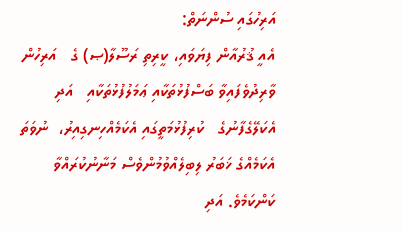އަރިހުގައި ސުންނަތް:
އެއީ ޤުރުއާން ފިޔަވައި، ކީރިތި ރަސޫލާ(ޞ) ގެ   އަރިހުން ވާރިދުވެފައިވާ ބަސްފުޅުތަކާއި ޢަމަލުފުޅުތަކާއި   އަދި އެކަލޭގެފާނުގެ   ކުރިފުޅުމަތީގައި އެކަމެއްހިނގިއިރު،  ނުވަތަ  އެކަމެއްގެ ޚަބަރު ލިބިލެއްވުމުންވެސް މަނާނުކުރައްވާ ކަންކަމެވެ. އަދި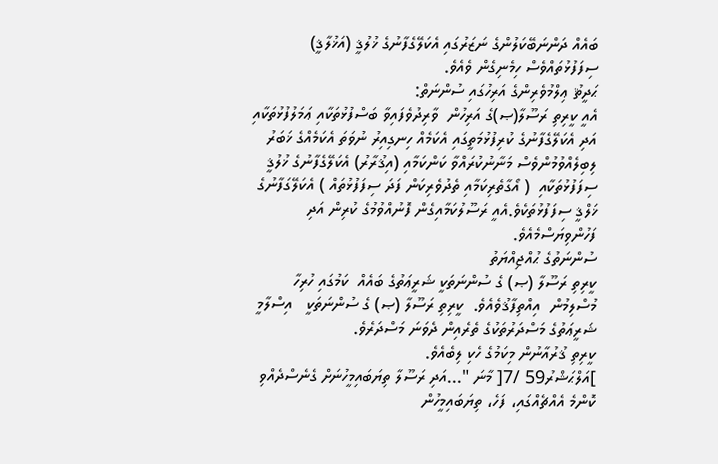ބައެއް ދަންނަބޭކަލުންގެ ނަޒަރުގައި އެކަލޭގެފާނުގެ ޚުލުޤީ (އަޚުލާޤީ) ސިފަފުޅުތައްވެސް ހިމެނިގެން ވެއެވެ.
ޙަދީޘު ޢިލްމުވެރިންގެ އަރިހުގައި ސުންނަތް:
އެއީ ކީރިތި ރަސޫލާ(ޞ)ގެ އަރިހުން  ވާރިދުވެފައިވާ ބަސްފުޅުތަކާއި ޢަމަލުފުޅުތަކާއި  އަދި އެކަލޭގެފާނުގެ ކުރިފުޅުމަތީގައި އެކަމެއް ހިނގިއިރު ނުވަތަ އެކަމެއްގެ ޚަބަރު ލިބިލެއްވުމުންވެސް މަނާނުކުރައްވާ ކަންކަމާއި (އިޤުރާރު) އެކަލޭގެފާނުގެ ޚުލުޤީ ސިފަފުޅުތަކާއި  ( އޯގާތެރިކަމާއި ތެދުވެރިކަން ފަދަ ސިފަފުޅުތައް ) އެކަލޭގަފާނުގެ ޚަލްޤީ ސިފަފުޅުތަކެވެ.އެއީ ރަސޫލުކަމާއިގެން ފޮނުއްވުމުގެ ކުރިން އަދި ފަހުންވިޔަސްމެއެވެ.
ސުންނަތުގެ ޙުއްޖިއްޔަތު
ކީރިތި ރަސޫލާ (ޞ) ގެ ސުންނަތަކީ ޝަރީޢަތުގެ ބައެއް  ކަމުގައި ހުރިހާ މުސްލިމުން  އިއްތިފާޤުވެއެވެ.  ކީރިތި ރަސޫލާ (ޞ) ގެ ސުންނަތަކީ   އިސްލާމީ ޝަރީޢަތުގެ މަސްދަރުތަކުގެ ތެރެއިން ދެވަނަ މަސްދަރެވެ.
ކީރިތި ޤުރުއާނުން މިކަމުގެ ހެކި ލިބެއެވެ.
]އަލްޙަޝްރު59 /7[ މާނަ "...އަދި ރަސޫލާ ތިޔަބައިމީހުނަށް ގެނެސްދެއްވި ކޮންމެ އެއްޗެއްގައި، ފަހެ، ތިޔަބައިމީހުން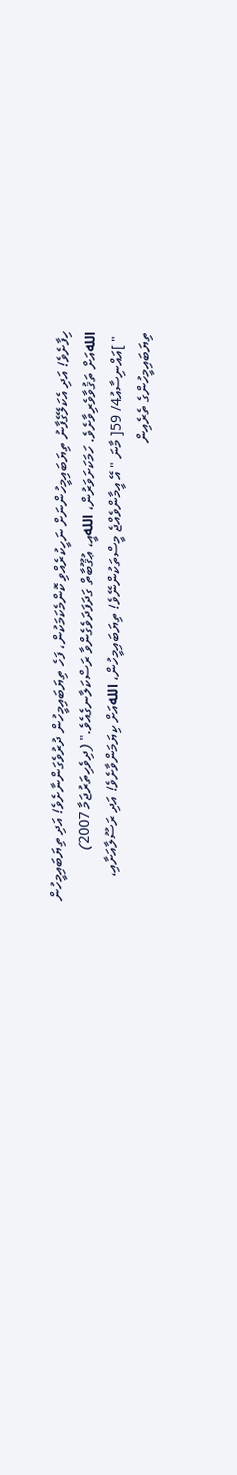ހިފާށެވެ! އަދި އެކަލޭގެފާނު ތިޔަބައިމީހުންނަށް ނަހީކުރެއްވި ކޮންމެކަމަކުން، ފަހެ ތިޔަބައިމީހުން ދުރުވެގަންނާށެވެ! އަދި ތިޔަބައިމީހުން اللهއަށް ތަޤުވާވެރިވާށެވެ. ހަމަކަށަވަރުން، اللهއީ، ޢުޤޫބާތް ގަދަފަދަވެގެންވާ ރަސްކަލާނގެއެވެ." (ދިވެހިތަރުޖަމާ 2007)
 " ]އައްނިސާއު4/ 59[ މާނަ " އޭ އީމާންވެއްޖެ މީސްތަކުންނޭވެ! ތިޔަބައިމީހުން، اللهއަށް ކިޔަމަންވާށެވެ! އަދި ރަސޫލާއަށާއި، ތިޔަބައިމީހުންގެ ތެރެއިން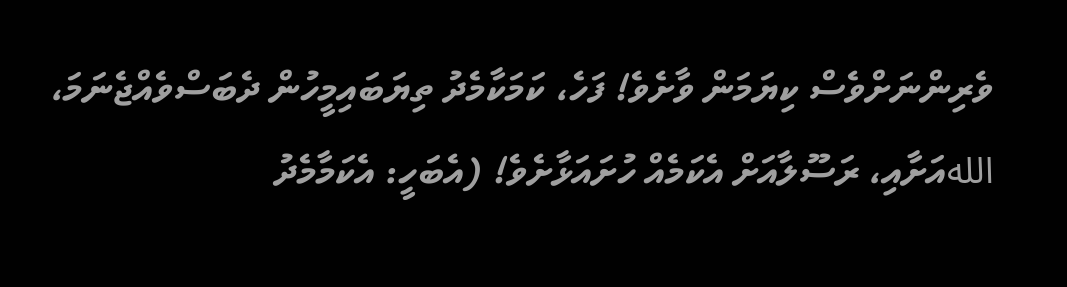ވެރިންނަށްވެސް ކިޔަމަން ވާށެވެ! ފަހެ، ކަމަކާމެދު ތިޔަބައިމީހުން ދެބަސްވެއްޖެނަމަ، اللهއަށާއި، ރަސޫލާއަށް އެކަމެއް ހުށައަޅާށެވެ! (އެބަހީ: އެކަމާމެދު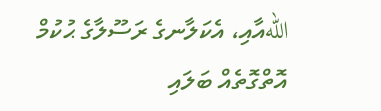اللهއާއި، އެކަލާނގެ ރަސޫލާގެ ޙުކުމް އޮތްގޮތެއް ބަލައި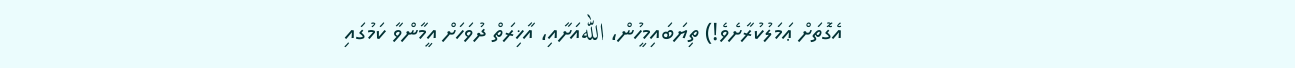އެގޮތަށް ޢަމަލުކުރާށެވެ!) ތިޔަބައިމީހުން، اللهއަށާއި، އާޚިރަތް ދުވަހަށް އީމާންވާ ކަމުގައި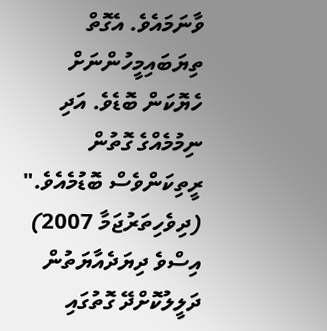ވާނަމައެވެ. އެގޮތް ތިޔަބައިމީހުންނަށް ހެޔޮކަން ބޮޑެވެ. އަދި ނިމުމެއްގެ ގޮތުން ރީތިކަންވެސް ބޮޑުމެއެވެ." (ދިވެހިތަރުޖަމާ 2007)
އިސްވެ ދިޔަދެއާޔަތުން ދަލީލުކޮށްދޭ ގޮތުގައި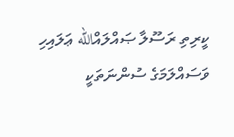ކީރިތި ރަސޫލާ ޞައްލައްالله ޢަލައިހި ވަސައްލަމަގެ ސުންނަތަކީ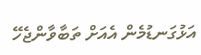އަޅުގަނޑުމެން އެއަށް ތަބާވާންޖެހޭ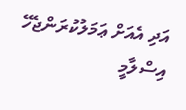އަދި އެއަށް ޢަމަލުކުރަންޖެހޭ އިސްލާމީ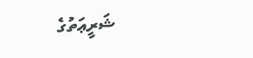ޝަރީޢަތުގެ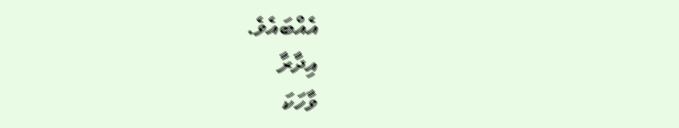އެއްބައެވެ.
އިދާރާ
ވާހަކަ